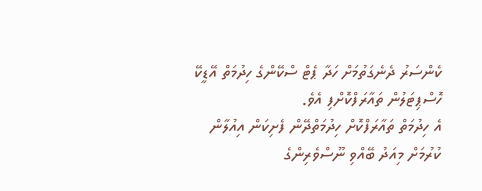ކެންސަރު ދެނެގަތުމަށް ހަދާ ޕެޓް ސްކޭންގެ ހިދުމަތް އޭޑީކޭ ހޮސްޕިޓަލުން ތައާރަފްކޮށްފި އެވެ.
އެ ހިދުމަތް ތައާރަފްކޮށް ހިދުމަތްދޭން ފެށިކަން އިއުލާން ކުރުމަށް މިއަދު ބޭއްވި ނޫސްވެރިންގެ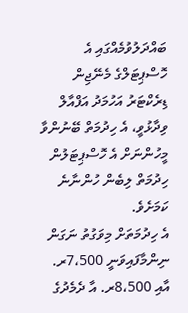ބައްދަލުވުމެއްގައި އެ ހޮސްޕިޓަލްގެ މެނޭޖިން ޑިރެކްޓަރު އަހުމަދު އަފްއާލް ވިދާޅުވީ، އެ ހިދުމަތް ބޭނުންވާ މީހުންނަށް އެ ހޮސްޕިޓަލުން ހިދުމަތް ލިބެން ހުންނާނެ ކަމަށެވެ.
އެ ހިދުމަތަށް މިވަގުތު ނަގަން ނިންމާފައިވަނީ 7،500ރ. އާއި 8،500ރ. އާ ދެމެދުގެ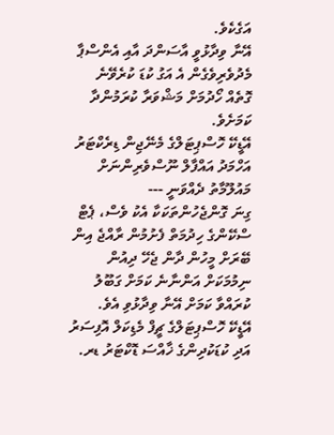އަގެކެވެ.
އޭނާ ވިދާޅުވީ އާސަންދަ އާއި އެންސްޕާ މެދުވެރިވެގެން އެ އަގު ކުޑަ ކުރެވޭނެ ގޮތެއް ހޯދުމަށް މަޝްވަރާ ކުރަމުންދާ ކަމަށެވެ.
އޭޑީކޭ ހޮސްޕިޓަލްގެ މެނޭޖިން ޑިރެކްޓަރު އަހްމަދު އައްފާލް ނޫސްވެރިންނަށް މައުލޫމާތު ދެއްވަނީ ---
ގިނަ ގޮންޖެހުންތަކަކާ އެކު ވެސް، ޕެޓް ސްކޭންގެ ހިދުމަތް ފެށުމުން ރާއްޖެ އިން ބޭރަށް މީހުން ދާން ޖެހޭ ދިއުން ނިމުމަކަށް އަންނާނެ ކަމަށް ގަބޫލު ކުރައްވާ ކަމަށް އޭނާ ވިދާޅުވި އެވެ.
އޭޑީކޭ ހޮސްޕިޓަލްގެ ޗީފް މެޑިކަލް އޮފިސަރު އަދި ކުޑަކުދިންގެ ޚާއްސަ ޑޮކްޓަރު ޑރ.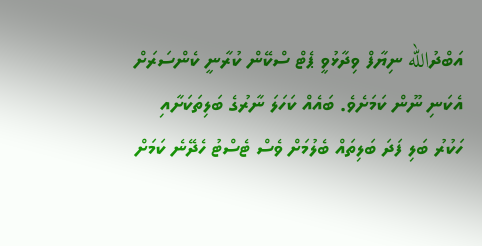އަބްދުالله ނިޔާފް ވިދާޅުވީ ޕެޓް ސްކޭން ކުރާނީ ކެންސަރަށް އެކަނި ނޫން ކަމަށެވެ. ބައެއް ކަހަލަ ނާރުގެ ބަލިތަކަށާއި ހަކުރު ބަލި ފަދަ ބަލިތައް ބެލުމަށް ވެސް ޓެސްޓު ހެދޭނެ ކަމަށް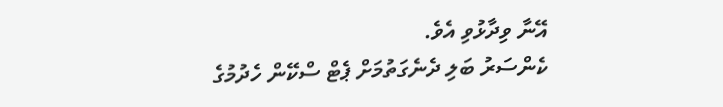އޭނާ ވިދާޅުވި އެވެ.
ކެންސަރު ބަލި ދެނެގަތުމަށް ޕެޓް ސްކޭން ހެދުމުގެ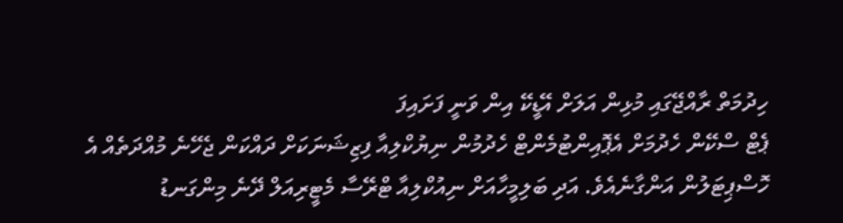ހިދުމަތް ރާއްޖޭގައި މުޅިން އަލަށް އޭޑީކޭ އިން ވަނީ ފަށައިފަ
ޕެޓް ސްކޭން ހެދުމަށް އެޕޮއިންޓުމެންޓް ހެދުމުން ނިޔުކްލިއާ ފިޒިޝަނަކަށް ދައްކަން ޖެހޭނެ މުއްދަތެއް އެ ހޮސްޕިޓަލުން އަންގާނެއެވެ. އަދި ބަލިމީހާއަށް ނިއުކްލިއާ ޓްރޭސާ މެޓީރިއަލް ދޭނެ މިންގަނޑު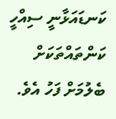ކަނޑައަޅާނީ ސިއްހީ ކަންތައްތަކަށް ބެލުމަށް ފަހު އެވެ.